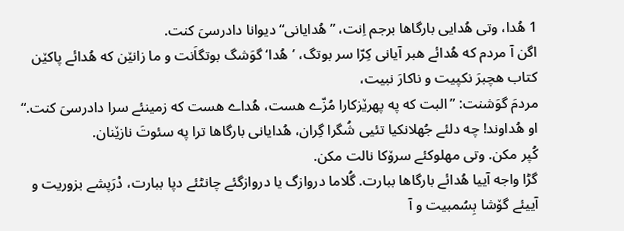1 هُدا، وتی هُدایی بارگاها برجم اِنت، ”هُدایانی“ دیوانا دادرسیَ کنت.
اگن آ مردم که هُدائے هبر آیانی کِرّا سر بوتگ، ’هُدا‘ گوَشگ بوتگاَنت و ما زانێن که هُدائے پاکێن کتاب هچبرَ نکپیت و ناکارَ نبیت،
مردمَ گوَشنت: ”البت که په پهرێزکارا مُزّے هست، هُداے هست که زمینئے سرا دادرسیَ کنت.“
او هُداوند! چه دلئے جُهلانکیا تئیی شُگرا گِران، هُدایانی بارگاها ترا په سئوتَ نازێنان.
کُپر مکن. وتی مهلوکئے سرۆکا نالت مکن.
گڑا واجه آییا هُدائے بارگاها ببارت. گُلاما دروازگ یا دروازگئے چانٹئے دپا ببارت، دْرَپشے بزوریت و آییئے گۆشا بِسُمبیت و آ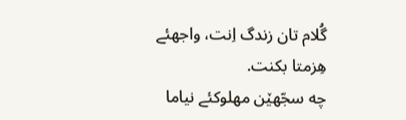گُلام تان زندگ اِنت، واجهئے هِزمتا بکنت.
چه سجّهێن مهلوکئے نیاما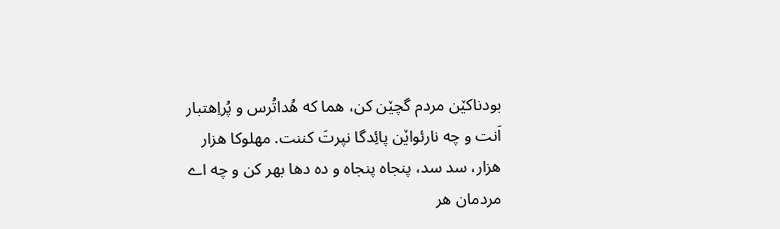بودناکێن مردم گچێن کن، هما که هُداتُرس و پُراِهتبار اَنت و چه نارئواێن پائِدگا نپرتَ کننت. مهلوکا هزار هزار، سد سد، پنجاه پنجاه و ده دها بهر کن و چه اے مردمان هر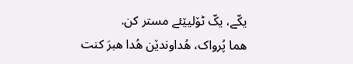یکّے، یکّ ٹۆلیێئے مستر کن.
هما پُرواک، هُداوندێن هُدا هبرَ کنت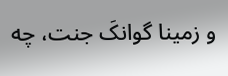و زمینا گوانکَ جنت، چه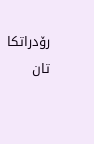رۆدراتکا تان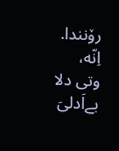رۆنندا.
اِنّه، وتی دلا بےاَدلیَ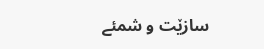سازێت و شمئے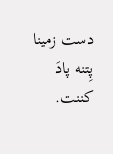دست زمینا پِتنه پادَ کننت.